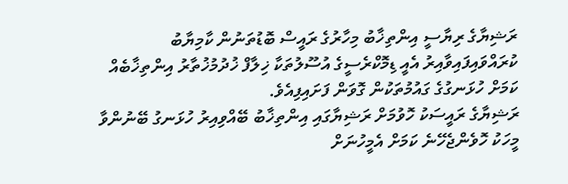ރަޝިޔާގެ ރިޔާސީ އިންތިޚާބު މިހާރުގެ ރައީސް ބޮޑުތަނުން ކާމިޔާބު ކުރައްވައިފައިވާއިރު އެއީ ޑިމޮކްރެސީގެ އުސޫލުތަކާ ޚިލާފް ޚުދުމުޚުތާރު އިންތިޚާބެއް ކަމަށް ހުޅަނގުގެ ގައުމުތަކުން ގޮވަން ފަށައިފިއެވެ.
ރަޝިޔާގެ ރައީސަކު ހޮވުމަށް ރަޝިޔާގައި އިންތިޚާބު ބޭއްވިއިރު ހުޅަނގު ބޭނުންވާ މީހަކު ހޮވެންޖެހޭނެ ކަމަށް އެމީހުނަށް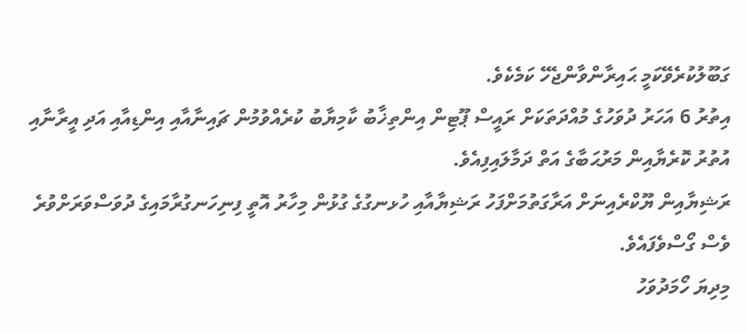ގަބޫލުކުރެވޭކަމީ ޙައިރާންވާންޖެހޭ ކަމެކެވެ.
އިތުރު 6 އަހަރު ދުވަހުގެ މުއްދަތަކަށް ރައީސް ޕޫޓިން އިންތިޚާބު ކާމިޔާބު ކުރެއްވުމުން ޗައިނާއާއި އިންޑިއާއި އަދި އީރާނާއި އުތުރު ކޮރެޔާއިން މަރުޙަބާގެ އަތް ދަމާލައިފިއެވެ.
ރަޝިޔާއިން ޔޫކްރެއިނަށް އަރާގަތުމަށްފަހު ރަޝިޔާއާއި ހުޅނގުގެ ގުޅުން މިހާރު އޮތީ ފިނިހަނގުރާމައިގެ ދުވަސްވަރަށްވުރެ ވެސް ގޯސްވެފައެވެ.
މިދިޔަ ހޯމަދުވަހު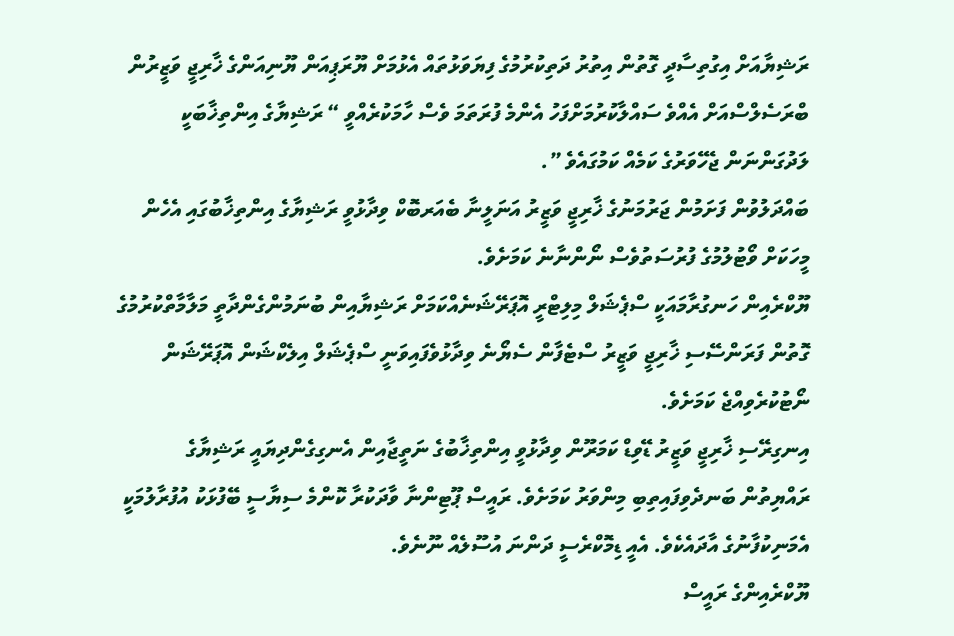ރަޝިޔާއަށް އިގުތިސާދީ ގޮތުން އިތުރު ދަތިކުރުމުގެ ފިޔަވަޅުތައް އެޅުމަށް ޔޫރަޕިއަން ޔޫނިއަންގެ ޚާރިޖީ ވަޒީރުން ބްރަސެލްސްއަށް އެއްވެ ސައްލާކުރުމަށްފަހު އެންމެ ފުރަތަމަ ވެސް ހާމަކުރެއްވީ “ ރަޝިޔާގެ އިންތިޚާބަކީ ލަދުގަންނަން ޖެހޭވަރުގެ ކަމެއް ކަމުގައެވެ ”.
ބައްދަލުވުން ފަށަމުން ޖަރުމަނުގެ ޚާރިޖީ ވަޒީރު އަނަލީނާ ބެއަރބޮކް ވިދާޅުވީ ރަޝިޔާގެ އިންތިޚާބުގައި އެހެން މީހަކަށް ވޯޓުލުމުގެ ފުރުސަތުވެސް ނޯންނާނެ ކަމަށެވެ.
ޔޫކްރެއިން ހަނގުރާމައަކީ ސްޕެޝަލް މިލިޓްރީ އޮޕަރޭޝަނެއްކަމަށް ރަޝިޔާއިން ބުނަމުންގެންދާތީ މަލާމާތްކުރުމުގެ ގޮތުން ފަރަންސޭސި ޚާރިޖީ ވަޒީރު ސްޓެފާން ސެޔޯނެ ވިދާޅުވެފައިވަނީ ސްޕެޝަލް އިލެކްޝަން އޮޕަރޭޝަން ނޯޓުކުރެވިއްޖެ ކަމަށެވެ.
އިނގިރޭސި ޚާރިޖީ ވަޒީރު ޑޭވިޑް ކަމަރޫން ވިދާޅުވީ އިންތިޚާބުގެ ނަތީޖާއިން އެނގިގެންދިޔައީ ރަޝިޔާގެ ރައްޔިތުން ބަނދެވިފައިތިބި މިންވަރު ކަމަށެވެ. ރައީސް ޕޫޓިންނާ ވާދަކުރާ ކޮންމެ ސިޔާސީ ބޭފުޅަކު އުފުރާލުމަކީ އެމަނިކުފާނުގެ އާދައެކެވެ. އެއީ ޑިމޮކްރެސީ ދަންނަ އުސޫލެއް ނޫނެވެ.
ޔޫކްރެއިންގެ ރައީސް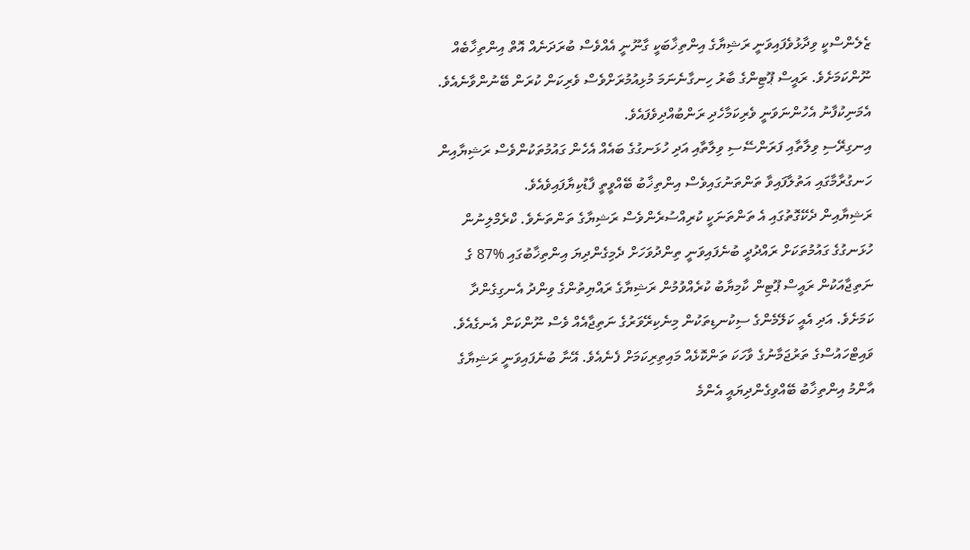ޒެލެންސްކީ ވިދާޅުވެފައިވަނީ ރަޝިޔާގެ އިންތިޚާބަކީ ގާނޫނީ އެއްވެސް ބުރަދަނެއް އޮތް އިންތިޚާބެއް ނޫންކަމަށެވެ. ރައީސް ޕޫޓިންގެ ބާރު ހިނގާނެނަމަ މުޅިއުމުރަށްވެސް ވެރިކަން ކުރަން ބޭނުންވާނެއެވެ. އެމަނިކުފާނު އެހުންނަވަނީ ވެރިކަމާހެދި ރަންބުއްދިވެފައެވެ.
އިނގިރޭސި ވިލާތާއި ފަރަންސޭސި ވިލާތާއި އަދި ހުޅަނގުގެ ބައެއް އެހެން ގައުމުތަކުންވެސް ރަޝިޔާއިން ހަނގުރާމާގައި އަތުލާފައިވާ ތަންތަނުގައިވެސް އިންތިޚާބު ބޭއްވީތީ ފާޑުކިޔާފައިވެއެވެ.
ރަޝިޔާއިން ދެކޭގޮތުގައި އެ ތަންތަނަކީ ކުރިއްސުރެންވެސް ރަޝިޔާގެ ތަންތަނެވެ. ކްރެމްލިނުން ހުޅަނގުގެ ގައުމުތަކަށް ރައްދުދީ ބުނެފައިވަނީ ތިންދުވަހަށް ދެމިގެންދިޔަ އިންތިޚާބުގައި %87 ގެ ނަތިޖާއަކުން ރައީސް ޕޫޓިން ކާމިޔާބު ކުރެއްވުމުން ރަޝިޔާގެ ރައްޔިތުންގެ ވިންދު އެނގިގެންދާ ކަމަށެވެ. އަދި އެއީ ކަލޭމެންގެ ސިކުނޑިތަކުން މިނެކިރޭވަރުގެ ނަތިޖާއެއް ވެސް ނޫންކަން އެނގެއެވެ.
ވައިޓްހައުސްގެ ތަރުޖަމާނުގެ ވާހަކަ ތަންކޮޅެއް މައިތިރިކަމަށް ފެނެއެވެ. އޭނާ ބުނެފައިވަނީ ރަޝިޔާގެ އާންމު އިންތިޚާބު ބޭއްވިގެންދިޔައީ އެންމެ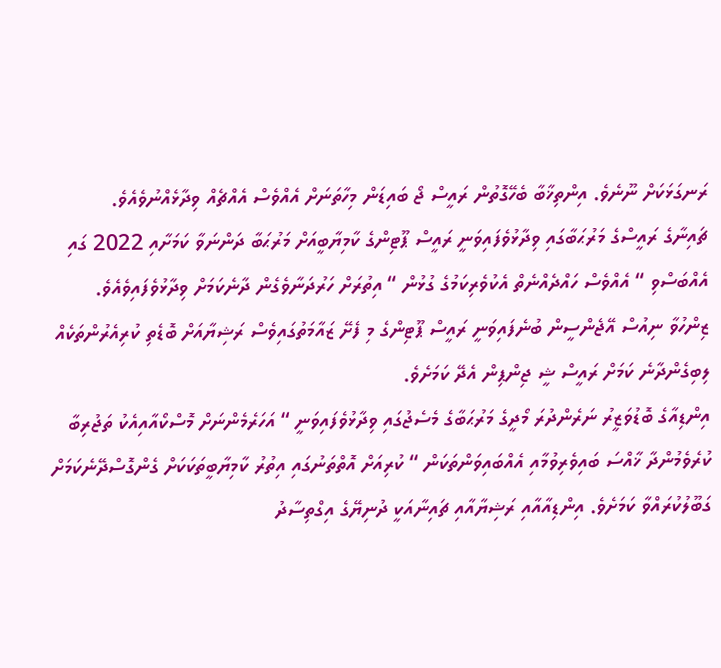ރަނގަޅަކަށް ނޫނެވެ. އިންތިޚާބާ ބެހޭގޮތުން ރައީސް ޖޯ ބައިޑަން މިހާތަނަށް އެއްވެސް އެއްޗެއް ވިދާޅެއްނުވެއެވެ.
ޗައިނާގެ ރައީސްގެ މަރުޙަބާގައި ވިދާޅުވެފައިވަނީ ރައީސް ޕޫޓިންގެ ކާމިޔާބީއަށް މަރުޙަބާ ދަންނަވާ ކަމަށާއި 2022 ގައި އެއްބަސްވި “ އެއްވެސް ހައްދެއްނެތް އެކުވެރިކަމުގެ ގުޅުން “ އިތުރަށް ހަރުދަނާވެގެން ދާނެކަމަށް ވިދާޅުވެފައިވެއެވެ.
ޒިންހުވާ ނިއުސް އޭޖެންސީން ބުނެފައިވަނީ ރައީސް ޕޫޓިންގެ މި ފެށޭ ޒައާމަތުގައިވެސް ރަޝިޔާއަށް ބޮޑެތި ކުރިއެރުންތަކެއް ލިބިގެންދާނެ ކަމަށް ރައީސް ޝީ ޖިންޕިން އެދޭ ކަމަށެވެ.
އިންޑިއާގެ ބޮޑުވަޒީރު ނަރެންދުރަ މޯދީގެ މަރުޙަބާގެ މެސެޖުގައި ވިދާޅުވެފައިވަނީ “ އަހަރެމެންނަށް މޮސްކޯއާއިއެކު ތަޖުރިބާ ކުރެވެމުންދާ ޚާއްސަ ބައިވެރިވުމާއި އެއްބައިވަންތަކަން “ ކުރިއަށް އޮތްތަނުގައި އިތުރު ކާމިޔާބީތަކަކަށް ގެންގޮސްދޭނެކަމަށް ގަބޫލުކުރައްވާ ކަމަށެވެ. އިންޑިއާއާއި ރަޝިޔާއާއި ޗައިނާއަކީ ދުނިޔޭގެ އިގްތިސާދު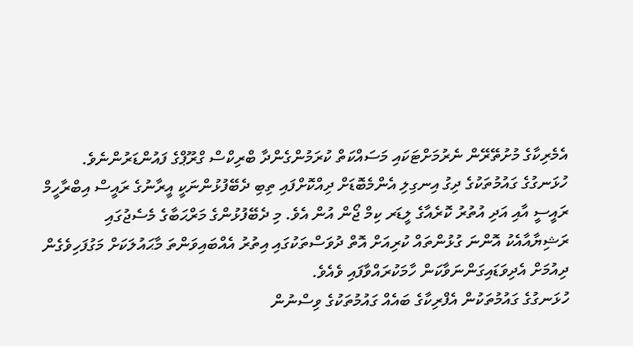އެމެރިކާގެ މުށުތޭރޭން ނެރުމަށްޓަކައި މަސައްކަތް ކުރަމުންގެންދާ ބްރިކްސް ގްރޫޕްގެ ފައުންޑަރުންނެވެ.
ހުޅަނގުގެ ގައުމުތަކުގެ ދިގު އިނގިލި އެންމެބޮޑަށް ދިއްކޮށްފައި ތިބި ދެބޭފުޅުންނަކީ އީރާނުގެ ރައީސް އިބްރާހީމް ރައީސީ އާއި އަދި އުތުރު ކޮރެއާގެ ލީޑަރ ކިމް ޖޯން އުން އެވެ. މި ދެބޭފުޅުންގެ މަރްޙަބާގެ މެސެޖުގައި ރަޝިޔާއާއެކު އޮންނަ ގުޅުންތައް ކުރިއަށް އޮތް ދުވަސްތަކުގައި އިތުރު އެއްބައިވަންތަ މާޙައުލަކަށް މަގުފަހިވެގެން ދިއުމަށް އެދިވަޑައިގަންނަވާކަން ހާމަކުރައްވާފައި ވެއެވެ.
ހުޅަނގުގެ ގައުމުތަކުން އެފްރިކާގެ ބައެއް ގައުމުތަކުގެ ވިސްނުން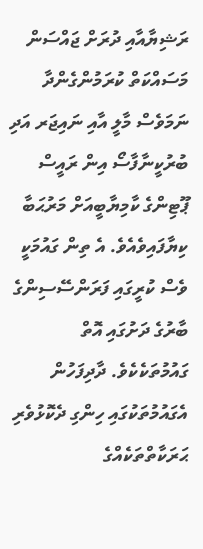ރަޝިޔާއާއި ދުރަށް ޖައްސަން މަސައްކަތް ކުރަމުންގެންދާ ނަމަވެސް މާލީ އާއި ނައިޖަރ އަދި ބުރުކީނާފާސޯ އިން ރައީސް ޕޫޓިންގެ ކާމިޔާބީއަށް މަރުޙަބާ ކިޔާފައިވެއެވެ. އެ ތިން ގައުމަކީ ވެސް ކުރީގައި ފަރަންސޭސިންގެ ބާރުގެ ދަށުގައި އޮތް ގައުމުތަކެކެވެ. ދާދިފަހުން އެގައުމުތަކުގައި ހިންގި ދެކޮޅުވެރި ޙަރަކާތްތަކެއްގެ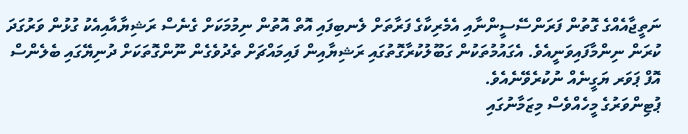ނަތީޖާއެއްގެ ގޮތުން ފަރަންސޭސީންނާއި އެމެރިކާގެ ފަރާތަށް ލެނބިފައި އޮތް އޮތުން ނިމުމަކަށް ގެނެސް ރަޝިޔާއާއިއެކު ގުޅުން ވަރުގަދަ ކުރަން ނިންމާފައިވަނީއެވެ. އެގައުމުތަކުން ގަބޫލުކުރާގޮތުގައި ރަޝިޔާއިން ފައިމައްޗަށް ތެދުވެގެން ނޫންގޮތަކަށް ދުނިޔޭގައި ބެލެންސް އޮފް ޕަވަރ ޔަގީނެއް ނުކުރެވޭނެއެވެ.
ޕުޓިންވަރުގެ މީހެއްވެސް މިޒަމާނުގައި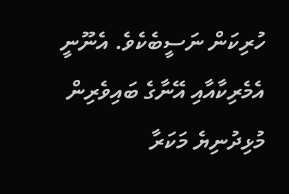ހުރިކަން ނަސީބެކެވެ. އެނޫނީ އެމެރިކާއާއި އޭނާގެ ބައިވެރިން މުޅިދުނިޔެ މަކަރާ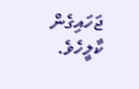ޖަހައިގެން ކާލީހެވެ.